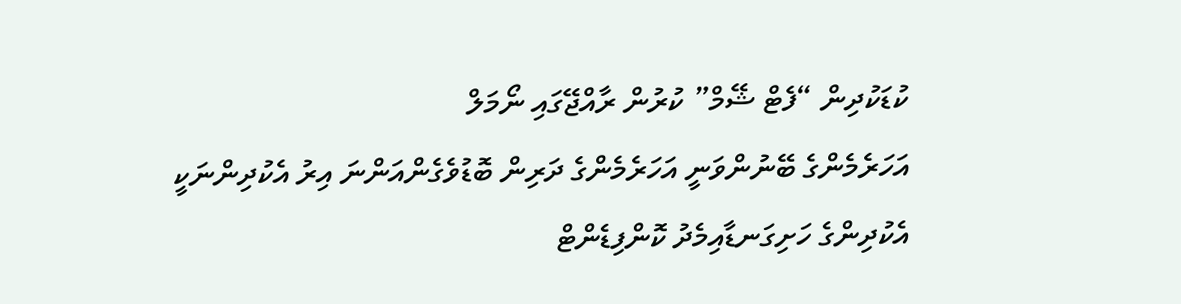ކުޑަކުދިން “ފެޓް ޝޭމް” ކުރުން ރާއްޖޭގައި ނޯމަލް
އަހަރެމެންގެ ބޭނުންވަނީ އަހަރެމެންގެ ދަރިން ބޮޑުވެގެންއަންނަ އިރު އެކުދިންނަކީ އެކުދިންގެ ހަށިގަނޑާއިމެދު ކޮންފިޑެންޓް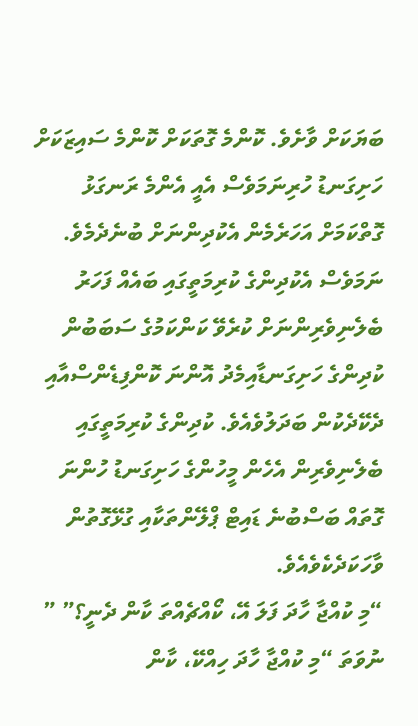ބަޔަކަށް ވާށެވެ. ކޮންމެ ގޮތަކަށް ކޮންމެ ސައިޒަކަށް ހަށިގަނޑު ހުރިނަމަވެސް އެއީ އެންމެ ރަނގަޅު ގޮތްކަމަށް އަހަރެމެން އެކުދިންނަށް ބުނެދެމެވެ. ނަމަވެސް އެކުދިންގެ ކުރިމަތީގައި ބައެއް ފަހަރު ބެލެނިވެރިންނަށް ކުރެވޭ ކަންކަމުގެ ސަބަބުން ކުދިންގެ ހަށިގަނޑާއިމެދު އޮންނަ ކޮންފިޑެންސްއާއި ދެކޭދެކުން ބަދަލުވެއެވެ. ކުދިންގެ ކުރިމަތީގައި ބެލެނިވެރިން އެހެން މީހުންގެ ހަށިގަނޑު ހުންނަ ގޮތައް ބަސްބުނެ ޑައިޓް ޕްލޭންތަކާއި ގުޅޭގޮތުން ވާހަކަދެކެވެއެވެ.
“މި ކުއްޖާ ހާދަ ފަލަ އޭ، ކޯއްޗެއްތަ ކާން ދެނީ؟” ” ނުވަތަ “މި ކުއްޖާ ހާދަ ހިއްކޭ، ކާން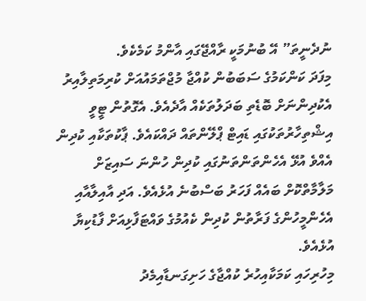ނުދެނީތަ” އޭ ބުނުމަކީ ރާއްޖޭގައި އާންމު ކަމެކެވެ.
މިފަދަ ކަންކަމުގެ ސަބަބުން ކުއްޖާ މުޖްތަމައުއަށް ކުރިމަތިލާއިރު އެކުދިންނަށް ބޮޑެތި ބަދަލުތަކެއް އާދެއެވެ. އެގޮތުން ޓީވީ އިޝްތިހާރުތަކުގައި ޑައިޓް ޕްލޭންތައް ދައްކައެވެ. ޕާކުތަކާއި ކުދިން އެއްވެ އުޅޭ އެހެންތަންތަނުގައި ކުދިން ހުންނަ ސައިޒަށް މަލާމާތްކޮށް ބައެއް ފަހަރު ބަސްބުނެ އުޅެއެވެ. އަދި އާއިލާއާއި އެހެންމީހުންގެ ފަރާތުން ކުދިން ކެއުމުގެ ވައްޓަފާޅިއަށް ފާޑުކިޔާ އުޅެއެވެ.
މިހުރިހައި ކަމަކާއިހުރެ ކުއްޖާގެ ހަށިގަނޑާއިމެދު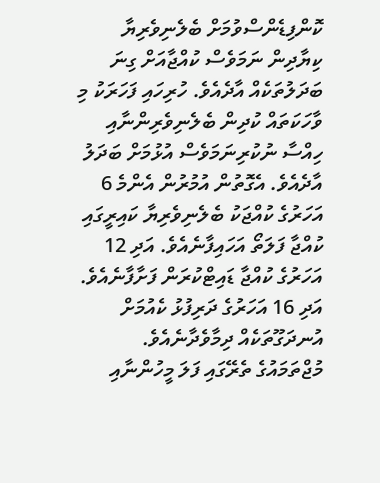ކޮންފިޑެންސްވުމަށް ބެލެނިވެރިޔާ ކިޔާދިން ނަމަވެސް ކުއްޖާއަށް ގިނަ ބަދަލުތަކެއް އާދެއެވެ. ހުރިހައި ފަހަރަކު މި ވާހަކަތައް ކުދިން ބެލެނިވެރިންނާއި ހިއްސާ ނުކުރިނަމަވެސް އުޅުމަށް ބަދަލު އާދެއެވެ. އެގޮތުން އުމުރުން އެންމެ 6 އަހަރުގެ ކުއްޖަކު ބެލެނިވެރިޔާ ކައިރީގައި ކުއްޖާ ފަލަތޯ އަހައިފާނެއެވެ. އަދި 12 އަހަރުގެ ކުއްޖާ ޑައިޓްކުރަން ފަށާފާނެއެވެ. އަދި 16 އަހަރުގެ ދަރިފުޅު ކެއުމަށް އުނދަގޫތަކެއް ދިމާވެދާނެއެވެ.
މުޖްތަމައުގެ ތެރޭގައި ފަލަ މީހުންނާއި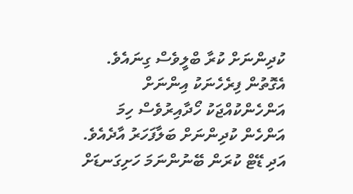ކުދިންނަށް ކުރާ ބްލީވެސް ގިނައެވެ. އެގޮތުން ފިރެހެނަކު އިންނަށް އަންހެންކުއްޖަކު ހޯދާއިރުވެސް ހިމަ އަންހެން ކުދިންނަށް ބަލާފަހަރު އާދެއެވެ. އަދި ޑޭޓް ކުރަން ބޭނުންނަމަ ހަށިގަނޑަށް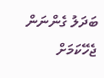ބަދަލު ގެންނަން ޖެހޭކަމަށް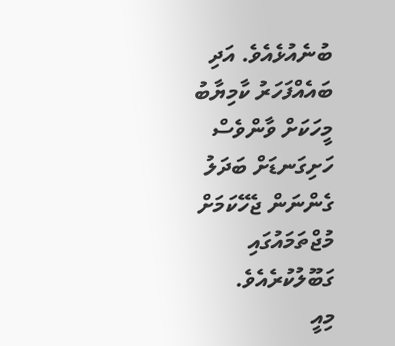ބުނެއުޅެއެވެ. އަދި ބައެއްފަހަރު ކާމިޔާބު މީހަކަށް ވާންވެސް ހަށިގަނޑަށް ބަދަލު ގެންނަން ޖެހޭކަމަށް މުޖްތަމައުގައި ގަބޫލުކުރެއެވެ.
މިއީ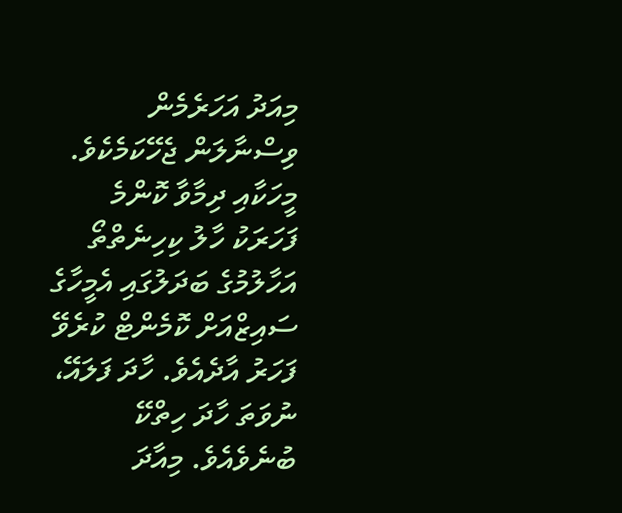މިއަދު އަހަރެމެން ވިސްނާލަން ޖެހޭކަމެކެވެ. މީހަކާއި ދިމާވާ ކޮންމެ ފަހަރަކު ހާލު ކިހިނެތްތޯ އަހާލުމުގެ ބަދަލުގައި އެމީހާގެ ސައިޒްއަށް ކޮމެންޓް ކުރެވޭ ފަހަރު އާދެއެވެ. ހާދަ ފަލައޭ، ނުވަތަ ހާދަ ހިތްކޭ ބުނެވެއެވެ. މިއާދަ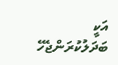އަކީ ބަދަލުކުރަންޖެހޭ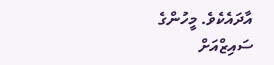އާދައެކެވެ. މީހުންގެ ސައިޒްއަށް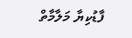ފާޑުކިޔާ މަލާމާތް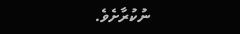ނުކުރާށެވެ.